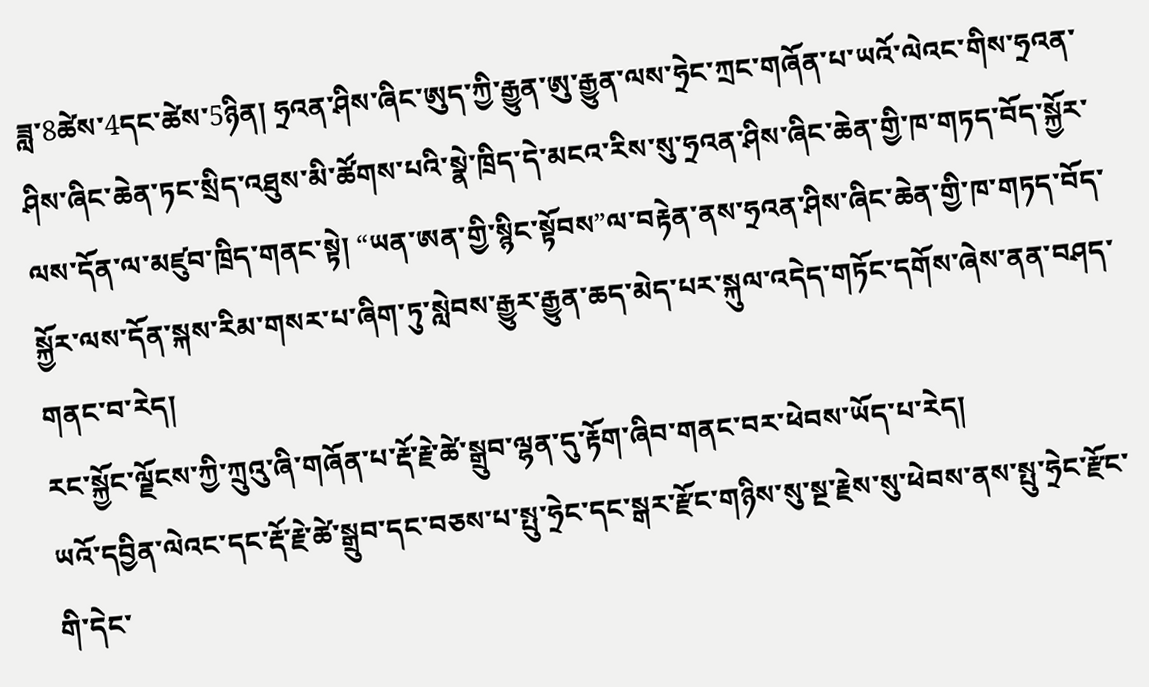ཟླ་8ཚེས་4དང་ཚེས་5ཉིན། ཧྲའན་ཤིས་ཞིང་ཨུད་ཀྱི་རྒྱུན་ཨུ་རྒྱུན་ལས་ཧྲེང་ཀྲང་གཞོན་པ་ཡའོ་ལེའང་གིས་ཧྲའན་ཤིས་ཞིང་ཆེན་ཏང་སྲིད་འཐུས་མི་ཚོགས་པའི་སྣེ་ཁྲིད་དེ་མངའ་རིས་སུ་ཧྲའན་ཤིས་ཞིང་ཆེན་གྱི་ཁ་གཏད་བོད་སྐྱོར་ལས་དོན་ལ་མཛུབ་ཁྲིད་གནང་སྟེ། “ཡན་ཨན་གྱི་སྙིང་སྟོབས”ལ་བརྟེན་ནས་ཧྲའན་ཤིས་ཞིང་ཆེན་གྱི་ཁ་གཏད་བོད་སྐྱོར་ལས་དོན་སྐས་རིམ་གསར་པ་ཞིག་ཏུ་སླེབས་རྒྱུར་རྒྱུན་ཆད་མེད་པར་སྐུལ་འདེད་གཏོང་དགོས་ཞེས་ནན་བཤད་གནང་བ་རེད།
རང་སྐྱོང་ལྗོངས་ཀྱི་ཀྲུའུ་ཞི་གཞོན་པ་རྡོ་རྗེ་ཚེ་སྒྲུབ་ལྷན་དུ་རྟོག་ཞིབ་གནང་བར་ཕེབས་ཡོད་པ་རེད།
ཡའོ་དབྱིན་ལེའང་དང་རྡོ་རྗེ་ཚེ་སྒྲུབ་དང་བཅས་པ་སྤུ་ཧྲེང་དང་སྒར་རྫོང་གཉིས་སུ་སྔ་རྗེས་སུ་ཕེབས་ནས་སྤུ་ཧྲེང་རྫོང་གི་དེང་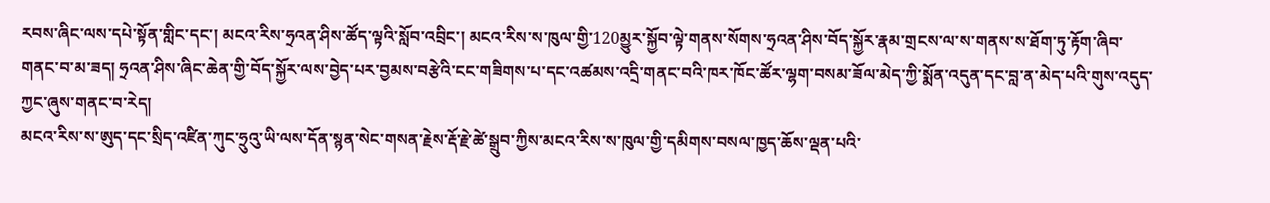རབས་ཞིང་ལས་དཔེ་སྟོན་གླིང་དང་། མངའ་རིས་ཧྲའན་ཤིས་ཚོད་ལྟའི་སློབ་འབྲིང་། མངའ་རིས་ས་ཁུལ་གྱི་120མྱུར་སྐྱོབ་ལྟེ་གནས་སོགས་ཧྲའན་ཤིས་བོད་སྐྱོར་རྣམ་གྲངས་ལ་ས་གནས་ས་ཐོག་ཏུ་རྟོག་ཞིབ་གནང་བ་མ་ཟད། ཧྲའན་ཤིས་ཞིང་ཆེན་གྱི་བོད་སྐྱོར་ལས་བྱེད་པར་བྱམས་བརྩེའི་ངང་གཟིགས་པ་དང་འཚམས་འདྲི་གནང་བའི་ཁར་ཁོང་ཚོར་ལྷག་བསམ་ཟོལ་མེད་ཀྱི་སྨོན་འདུན་དང་བླ་ན་མེད་པའི་གུས་འདུད་ཀྱང་ཞུས་གནང་བ་རེད།
མངའ་རིས་ས་ཨུད་དང་སྲིད་འཛིན་ཀུང་ཧྲུའུ་ཡི་ལས་དོན་སྙན་སེང་གསན་རྗེས་རྡོ་རྗེ་ཚེ་སྒྲུབ་ཀྱིས་མངའ་རིས་ས་ཁུལ་གྱི་དམིགས་བསལ་ཁྱད་ཆོས་ལྡན་པའི་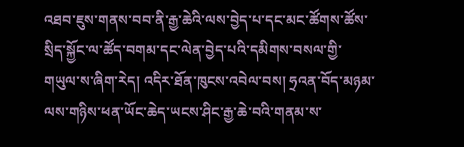འཐབ་ཇུས་གནས་བབ་ནི་རྒྱ་ཆེའི་ལས་བྱེད་པ་དང་མང་ཚོགས་ཚོས་སྲིད་སྐྱོང་ལ་ཚོད་བགམ་དང་ལེན་བྱེད་པའི་དམིགས་བསལ་གྱི་གཡུལ་ས་ཞིག་རེད། འདིར་ཐོན་ཁུངས་འབེལ་བས། ཧྲའན་བོད་མཉམ་ལས་གཉིས་ཕན་ཡོང་ཆེད་ཡངས་ཤིང་རྒྱ་ཆེ་བའི་གནམ་ས་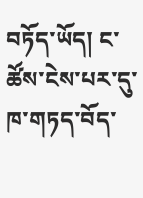བཏོད་ཡོད། ང་ཚོས་ངེས་པར་དུ་ཁ་གཏད་བོད་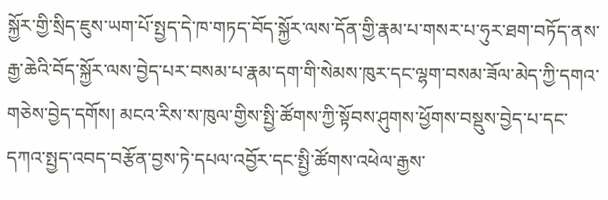སྐྱོར་གྱི་སྲིད་ཇུས་ཡག་པོ་སྤྱད་དེ་ཁ་གཏད་བོད་སྐྱོར་ལས་དོན་གྱི་རྣམ་པ་གསར་པ་ཧུར་ཐག་བཏོད་ནས་རྒྱ་ཆེའི་བོད་སྐྱོར་ལས་བྱེད་པར་བསམ་པ་རྣམ་དག་གི་སེམས་ཁུར་དང་ལྷག་བསམ་ཟོལ་མེད་ཀྱི་དགའ་གཅེས་བྱེད་དགོས། མངའ་རིས་ས་ཁུལ་གྱིས་སྤྱི་ཚོགས་ཀྱི་སྟོབས་ཤུགས་ཕྱོགས་བསྡུས་བྱེད་པ་དང་དཀའ་སྤྱད་འབད་བརྩོན་བྱས་ཏེ་དཔལ་འབྱོར་དང་སྤྱི་ཚོགས་འཕེལ་རྒྱས་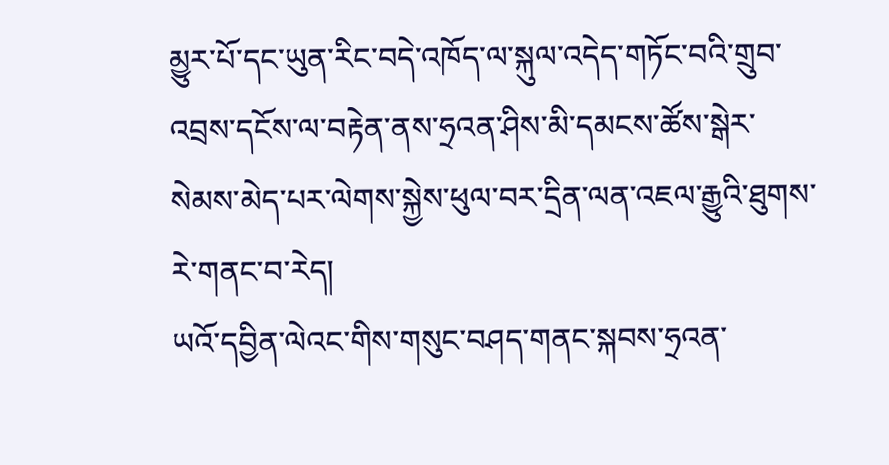མྱུར་པོ་དང་ཡུན་རིང་བདེ་འཁོད་ལ་སྐུལ་འདེད་གཏོང་བའི་གྲུབ་འབྲས་དངོས་ལ་བརྟེན་ནས་ཧྲའན་ཤིས་མི་དམངས་ཚོས་སྒེར་སེམས་མེད་པར་ལེགས་སྐྱེས་ཕུལ་བར་དྲིན་ལན་འཇལ་རྒྱུའི་ཐུགས་རེ་གནང་བ་རེད།
ཡའོ་དབྱིན་ལེའང་གིས་གསུང་བཤད་གནང་སྐབས་ཧྲའན་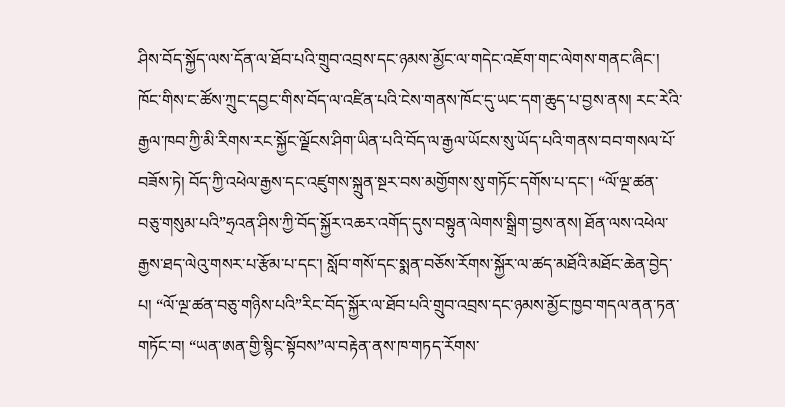ཤིས་བོད་སྐྱོད་ལས་དོན་ལ་ཐོབ་པའི་གྲུབ་འབྲས་དང་ཉམས་མྱོང་ལ་གདེང་འཇོག་གང་ལེགས་གནང་ཞིང་། ཁོང་གིས་ང་ཚོས་ཀྲུང་དབྱང་གིས་བོད་ལ་འཛིན་པའི་ངེས་གནས་ཁོང་དུ་ཡང་དག་ཆུད་པ་བྱས་ནས། རང་རེའི་རྒྱལ་ཁབ་ཀྱི་མི་རིགས་རང་སྐྱོང་ལྗོངས་ཤིག་ཡིན་པའི་བོད་ལ་རྒྱལ་ཡོངས་སུ་ཡོད་པའི་གནས་བབ་གསལ་པོ་བཟོས་ཏེ། བོད་ཀྱི་འཕེལ་རྒྱས་དང་འཛུགས་སྐྲུན་སྔར་བས་མགྱོགས་སུ་གཏོང་དགོས་པ་དང་། “ལོ་ལྔ་ཚན་བཅུ་གསུམ་པའི”ཧྲའན་ཤིས་ཀྱི་བོད་སྐྱོར་འཆར་འགོད་དུས་བསྟུན་ལེགས་སྒྲིག་བྱས་ནས། ཐོན་ལས་འཕེལ་རྒྱས་ཐད་ལེའུ་གསར་པ་རྩོམ་པ་དང་། སློབ་གསོ་དང་སྨན་བཅོས་རོགས་སྐྱོར་ལ་ཚད་མཐོའི་མཐོང་ཆེན་བྱེད་པ། “ལོ་ལྔ་ཚན་བཅུ་གཉིས་པའི”རིང་བོད་སྐྱོར་ལ་ཐོབ་པའི་གྲུབ་འབྲས་དང་ཉམས་མྱོང་ཁྱབ་གདལ་ནན་ཏན་གཏོང་བ། “ཡན་ཨན་གྱི་སྙིང་སྟོབས”ལ་བརྟེན་ནས་ཁ་གཏད་རོགས་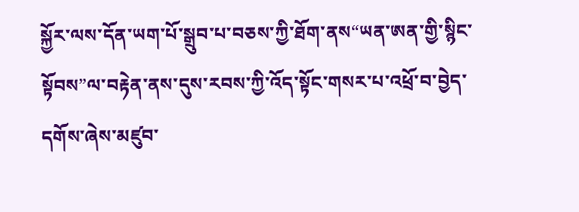སྐྱོར་ལས་དོན་ཡག་པོ་སྒྲུབ་པ་བཅས་ཀྱི་ཐོག་ནས“ཡན་ཨན་གྱི་སྙིང་སྟོབས”ལ་བརྟེན་ནས་དུས་རབས་ཀྱི་འོད་སྟོང་གསར་པ་འཕྲོ་བ་བྱེད་དགོས་ཞེས་མཛུབ་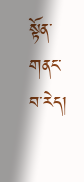སྟོན་གནང་བ་རེད།